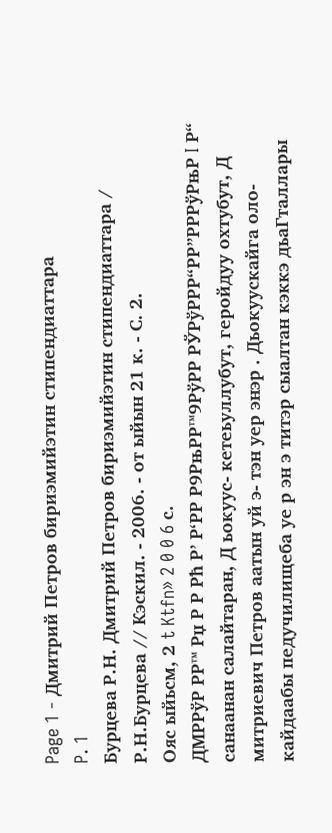Page 1 - Дмитрий Петров бириэмийэтин стипендиаттара
P. 1
Бурцева Р.Н. Дмитрий Петров бириэмийэтин стипендиаттара /
Р.Н.Бурцева // Кэскил. - 2006. - от ыйын 21 к. - С. 2.
Ояс ыйьсм, 2 t Ktfn» 2 0 0 6 с.
ДМРРўР РР™ Рџ Р Р Рћ Р’ Р‘РР Р9РњРР™9РўРР РЎРўРРР“РР”РРРўРњР I Р“
санаанан салайтаран, Д ьокуус- кетеьуллубут, геройдуу охтубут, Д митриевич Петров аатын уй э- тэн уер энэр . Дьокуускайга оло-
кайдаабы педучилищеба уе р эн э титэр сыалтан кэккэ дьаГталлары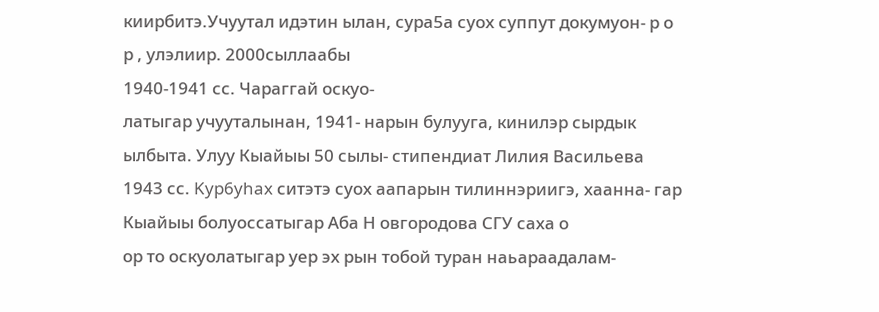киирбитэ.Учуутал идэтин ылан, сура5а суох суппут докумуон- р о р , улэлиир. 2000сыллаабы
1940-1941 сс. Чараггай оскуо-
латыгар учууталынан, 1941- нарын булууга, кинилэр сырдык ылбыта. Улуу Кыайыы 50 сылы- стипендиат Лилия Васильева
1943 сс. Kyp6yhax ситэтэ суох аапарын тилиннэриигэ, хаанна- гар Кыайыы болуоссатыгар Аба Н овгородова СГУ саха о
ор то оскуолатыгар уер эх рын тобой туран наьараадалам-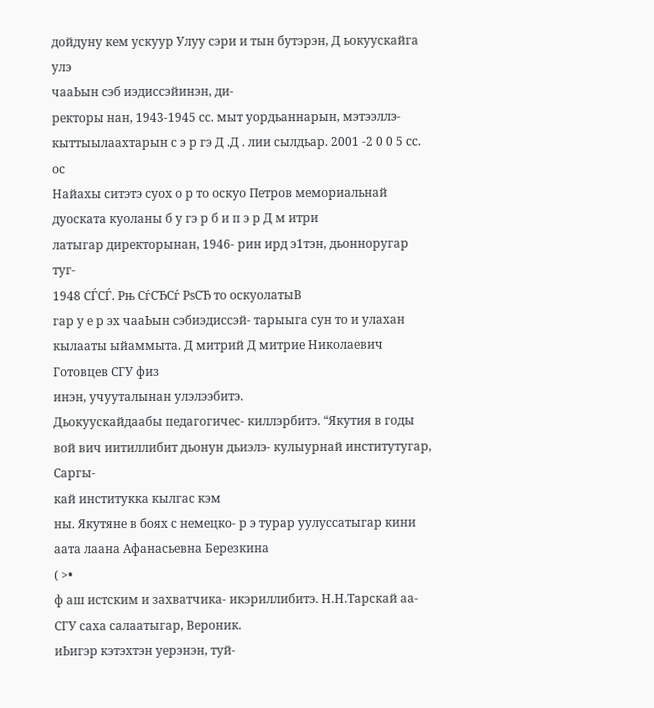дойдуну кем ускуур Улуу сэри и тын бутэрэн, Д ьокуускайга улэ
чааЬын сэб иэдиссэйинэн, ди-
ректоры нан, 1943-1945 сс. мыт уордьаннарын, мэтээллэ- кыттыылаахтарын с э р гэ Д .Д . лии сылдьар. 2001 -2 0 0 5 сс. ос
Найахы ситэтэ суох о р то оскуо Петров мемориальнай дуоската куоланы б у гэ р б и п э р Д м итри
латыгар директорынан, 1946- рин ирд э1тэн, дьонноругар туг-
1948 СЃСЃ. Рњ СѓСЂСѓ РѕСЂ то оскуолатыВ
гар у е р эх чааЬын сэбиэдиссэй- тарыыга сун то и улахан кылааты ыйаммыта. Д митрий Д митрие Николаевич Готовцев СГУ физ
инэн, учууталынан улэлээбитэ.
Дьокуускайдаабы педагогичес- киллэрбитэ. “Якутия в годы вой вич иитиллибит дьонун дьиэлэ- кулыурнай институтугар, Саргы-
кай институкка кылгас кэм
ны. Якутяне в боях с немецко- р э турар уулуссатыгар кини аата лаана Афанасьевна Березкина
( >•
ф аш истским и захватчика- икэриллибитэ. Н.Н.Тарскай аа- СГУ саха салаатыгар, Вероник.
иЬигэр кэтэхтэн уерэнэн, туй-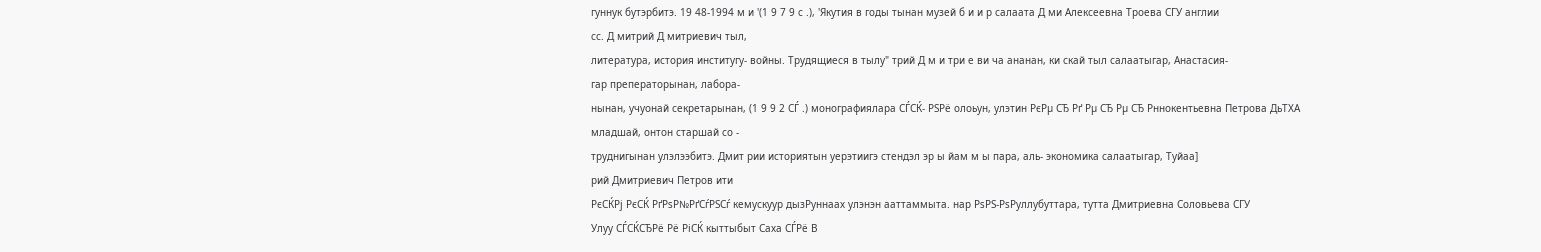гуннук бутэрбитэ. 19 48-1994 м и '(1 9 7 9 с .), 'Якутия в годы тынан музей б и и р салаата Д ми Алексеевна Троева СГУ англии
сс. Д митрий Д митриевич тыл,
литература, история институгу- войны. Трудящиеся в тылу" трий Д м и три е ви ча ананан, ки скай тыл салаатыгар, Анастасия-
гар преператорынан, лабора-
нынан, учуонай секретарынан, (1 9 9 2 СЃ .) монографиялара СЃСЌ- РЅРё олоьун, улэтин РєРµ СЂ Рґ Рµ СЂ Рµ СЂ Рннокентьевна Петрова ДьТХА
младшай, онтон старшай со -
труднигынан улэлээбитэ. Дмит рии историятын уерэтиигэ стендэл эр ы йам м ы пара, аль- экономика салаатыгар, Туйаа]
рий Дмитриевич Петров ити
РєСЌРј РєСЌ РґРѕР№РґСѓРЅСѓ кемускуур дызРуннаах улэнэн ааттаммыта. нар РѕРЅ-РѕРуллубуттара, тутта Дмитриевна Соловьева СГУ
Улуу СЃСЌСЂРё Рё РіСЌ кыттыбыт Саха СЃРё В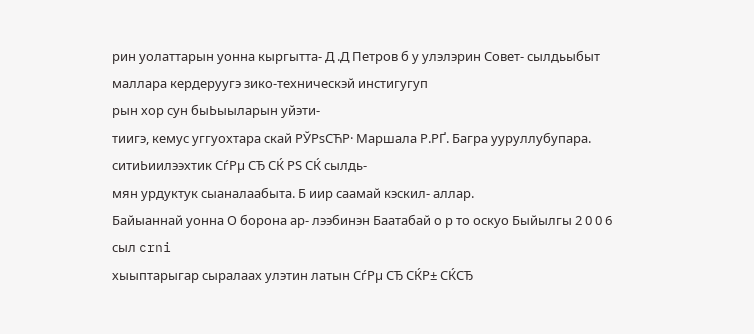рин уолаттарын уонна кыргытта- Д .Д Петров б у улэлэрин Совет- сылдьыбыт маллара кердеруугэ зико-техническэй инстигугуп
рын хор сун быЬыыларын уйэти-
тиигэ, кемус уггуохтара скай РЎРѕСЋР· Маршала Р.РҐ. Багра ууруллубупара. ситиЬиилээхтик СѓРµ СЂ СЌ РЅ СЌ сылдь-
мян урдуктук сыаналаабыта. Б иир саамай кэскил- аллар.
Байыаннай уонна О борона ар- лээбинэн Баатабай о р то оскуо Быйылгы 2 0 0 6 сыл crni
хыыптарыгар сыралаах улэтин латын СѓРµ СЂ СЌР± СЌСЂ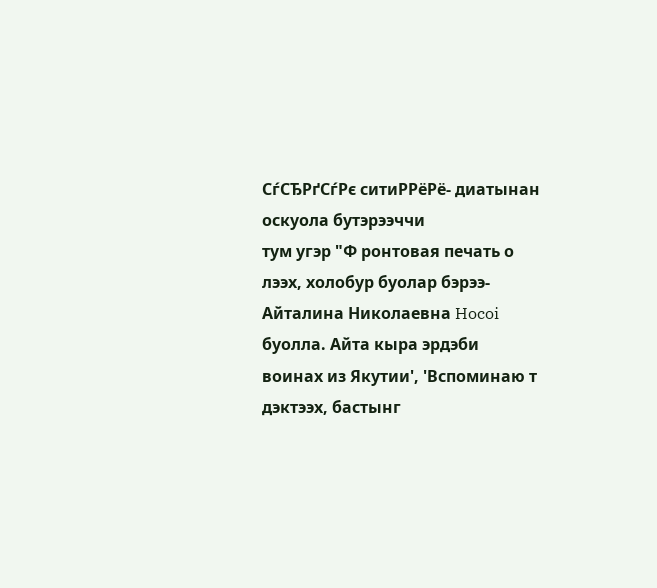СѓСЂРґСѓРє ситиРРёРё- диатынан оскуола бутэрээччи
тум угэр "Ф ронтовая печать о лээх, холобур буолар бэрээ- Айталина Николаевна Hocoi
буолла. Айта кыра эрдэби
воинах из Якутии', 'Вспоминаю т дэктээх, бастынг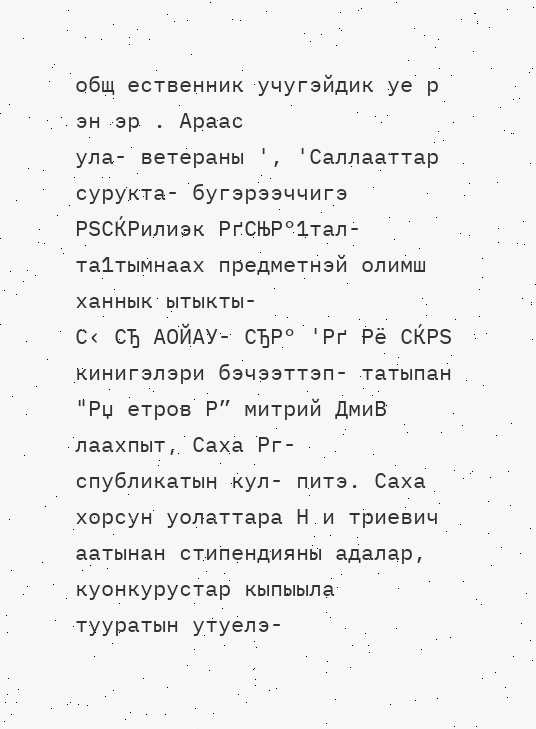общ ественник учугэйдик уе р эн эр . Араас
ула- ветераны ', 'Саллааттар сурукта- бугэрээччигэ РЅСЌРилиэк РґСЊР°1тал- та1тымнаах предметнэй олимш
ханнык ытыкты-
С‹ СЂ АОЙАУ- СЂР° 'Рґ Рё СЌРЅ кинигэлэри бэчээттэп- татыпан "Рџ етров Р” митрий ДмиВ
лаахпыт, Саха Рг-
спубликатын кул- питэ. Саха хорсун уолаттара Н и триевич аатынан стипендияны адалар, куонкурустар кыпыыла
тууратын утуелэ-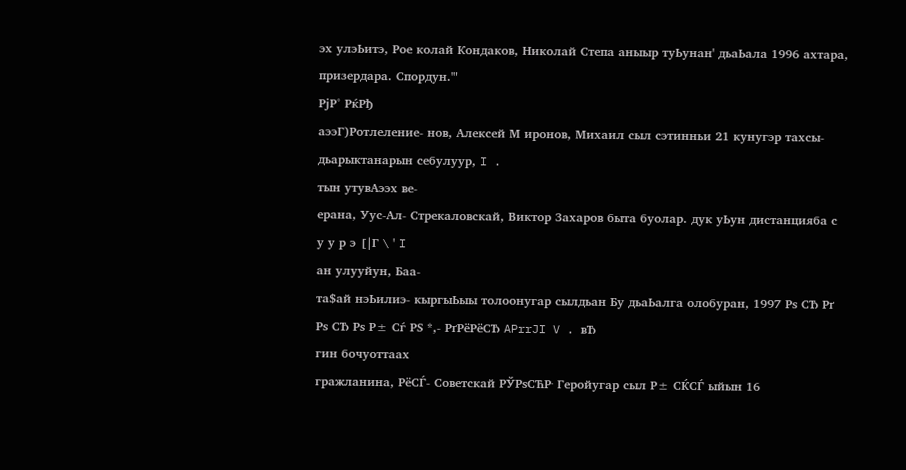эх улэЬитэ, Рое колай Кондаков, Николай Степа аныыр туЬунан' дьаЬала 1996 ахтара, призердара. Спордун.'"
РјР° РќРђ
аээГ)Ротлеление- нов, Алексей М иронов, Михаил сыл сэтинньи 21 кунугэр тахсы- дьарыктанарын себулуур, I .
тын утувАээх ве-
ерана, Уус-Ал- Стрекаловскай, Виктор Захаров быта буолар. дук уЬун дистанцияба с у у р э [|Г \ ' I
ан улууйун, Баа-
та$ай нэЬилиэ- кыргыЬыы толоонугар сылдьан Бу дьаЬалга олобуран, 1997 Рѕ СЂ Рґ Рѕ СЂ Рѕ Р± Сѓ РЅ *,- РґРёРёСЂ APrrJI V . вЂ
гин бочуоттаах
гражланина, РёСЃ- Советскай РЎРѕСЋР· Геройугар сыл Р± СЌСЃ ыйын 16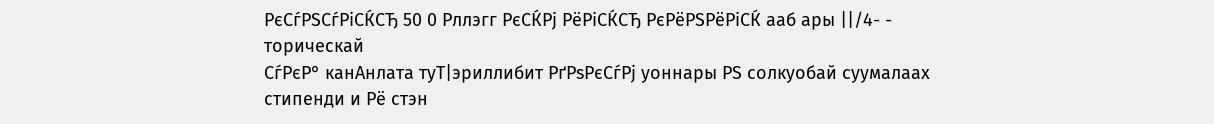РєСѓРЅСѓРіСЌСЂ 50 0 Рллэгг РєСЌРј РёРіСЌСЂ РєРёРЅРёРіСЌ ааб ары ||/4- -
торическай
СѓРєР° канАнлата туТ|эриллибит РґРѕРєСѓРј уоннары РЅ солкуобай суумалаах стипенди и Рё стэн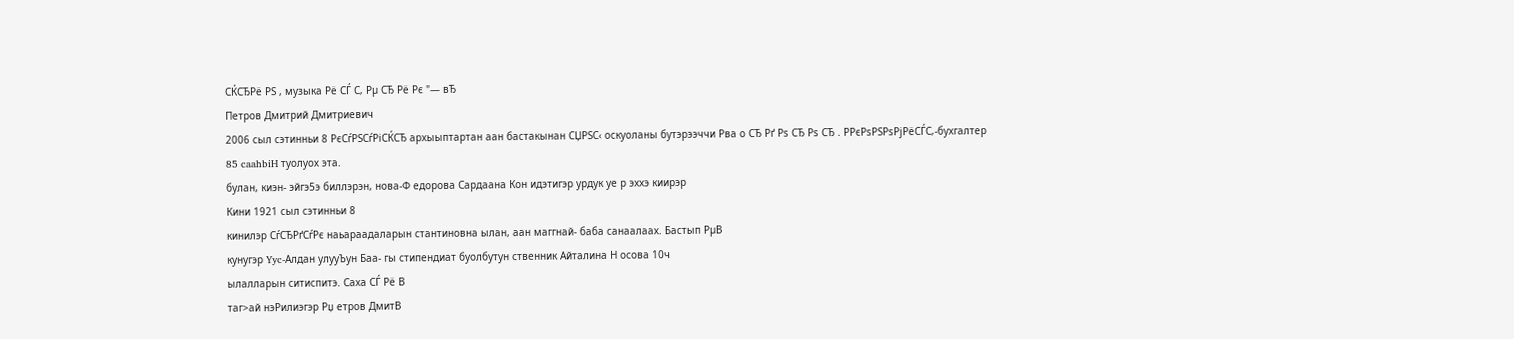СЌСЂРё РЅ , музыка Рё СЃ С‚ Рµ СЂ Рё Рє "— вЂ
Петров Дмитрий Дмитриевич
2006 сыл сэтинньи 8 РєСѓРЅСѓРіСЌСЂ архыыптартан аан бастакынан СЏРЅС‹ оскуоланы бутэрээччи Рва о СЂ Рґ Рѕ СЂ Рѕ СЂ . РРєРѕРЅРѕРјРёСЃС‚-бухгалтер
85 caahbiH туолуох эта.
булан, киэн- эйгэ5э биллэрэн, нова-Ф едорова Сардаана Кон идэтигэр урдук уе р эххэ киирэр
Кини 1921 сыл сэтинньи 8
кинилэр СѓСЂРґСѓРє наьараадаларын стантиновна ылан, аан маггнай- баба санаалаах. Бастып РµВ
кунугэр Yyc-Алдан улууЪун Баа- гы стипендиат буолбутун ственник Айталина Н осова 10ч
ылалларын ситиспитэ. Саха СЃ Рё В
таг>ай нэРилиэгэр Рџ етров ДмитВ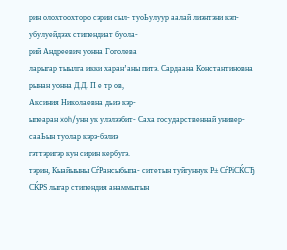рин олохтоохторо сэрии сыл- туоЬулуур аалай лиэнтэни кэп- убулуейдээх стипендиат буола-
рий Андреевич уонна Гоголева
ларыгар тыылга икки харан’аны питэ. Сардаана Константиновна рынан уонна Д.Д. П е тр ов,
Аксиния Николаевна дьиэ кэр-
ыпеаран xoh/унн ук улэлээбит- Саха государственнай универ- сааЬын туолар кэрэ-бэлиэ
гэттэригэр кун сирин кербугэ.
тэрин, Кыайыыны СѓРансыбыпа- ситетын туйгуннук Р± СѓРіСЌСЂ СЌРЅ лыгар стипендия анаммытын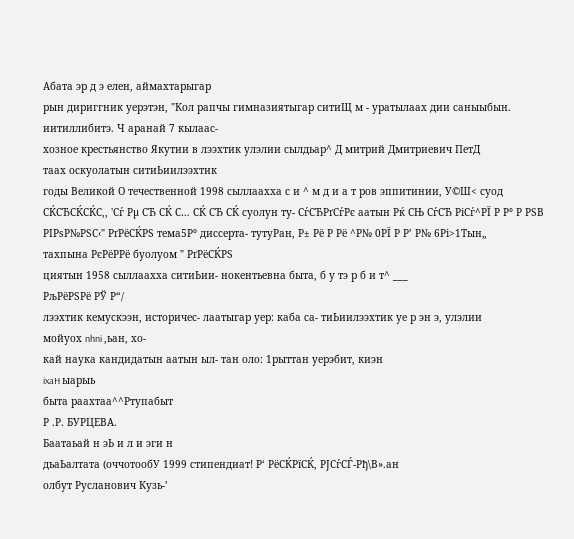Абата эр д э елен, аймахтарыгар
рын дириггник уерэтэн, "Кол рапчы гимназиятыгар ситиЩ м - уратылаах дии саныыбын.
иитиллибитэ. Ч аранай 7 кылаас-
хозное крестьянство Якутии в лээхтик улэлии сылдьар^ Д митрий Дмитриевич ПетД
таах оскуолатын ситиЬиилээхтик
годы Великой О течественной 1998 сыллаахха с и ^ м д и а т ров эппитинии, У©Ш< суод
СЌСЂСЌСЌС‚, 'Сѓ Рµ СЂ СЌ С… СЌ СЂ СЌ суолун ту- СѓСЂРґСѓРє аатын Рќ СЊ СѓСЂ РіСѓ^РЇ Р Р° Р РЅВ
РІРѕР№РЅС‹" РґРёСЌРЅ тема5Р° диссерта- тутуРан, Р± Рё Р Рё ^Р№ 0РЇ Р Р’ Р№ 6Рі>1Тын„
тахпына РєРёРРё буолуом " РґРёСЌРЅ
циятын 1958 сыллаахха ситиЬии- нокентьевна быта, б у тэ р б и т^ ___
РљРёРЅРё РЎ Р“/
лээхтик кемускээн, историчес- лаатыгар уер: каба са- тиЬиилээхтик уе р эн э, улэлии
мойуох nhni ,ьан, хо-
кай наука кандидатын аатын ыл- тан оло: 1рыттан уерэбит, киэн
ixaH ыарыь
быта раахтаа^^Ртупабыт
Р .Р. БУРЦЕВА.
Баатаьай н эЬ и л и эги н
дьаЬалтата (оччотообУ 1999 стипендиат! Р‘ РёСЌРїСЌ, РЈСѓСЃ-Рђ\В».ан
олбут Русланович Кузь-’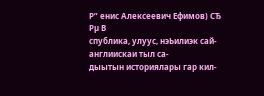Р” енис Алексеевич Ефимов) СЂ Рµ В
спублика, улуус, нэЬилиэк сай- англиискаи тыл са-
дыытын историялары гар кил-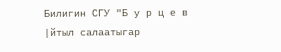Билигин СГУ "Б у р ц е в
|йтыл салаатыгар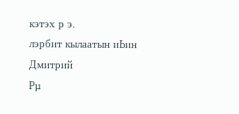кэтэх р э.
лэрбит кылаатын иЬин Дмитрий
Рµ